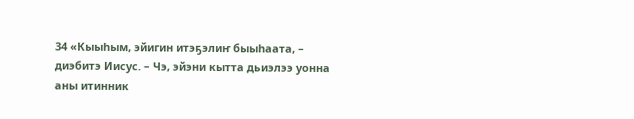34 «Кыыһым, эйигин итэҕэлиҥ быыһаата, – диэбитэ Иисус. – Чэ, эйэни кытта дьиэлээ уонна аны итинник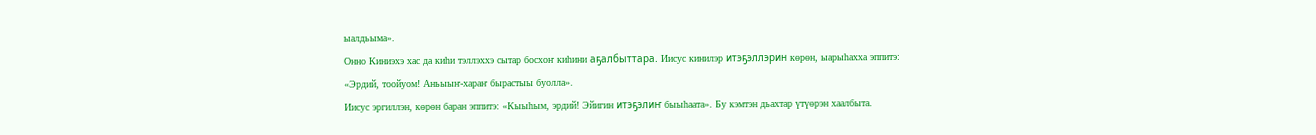ыалдьыма».
Онно Киниэхэ хас да киһи тэллэххэ сытар босхоҥ киһини аҕалбыттара. Иисус кинилэр итэҕэллэрин көрөн, ыарыһахха эппитэ: «Эрдий, тоойуом! Аньыыҥ-хараҥ бырастыы буолла».
Иисус эргиллэн, көрөн баран эппитэ: «Кыыһым, эрдий! Эйигин итэҕэлиҥ быыһаата». Бу кэмтэн дьахтар үтүөрэн хаалбыта.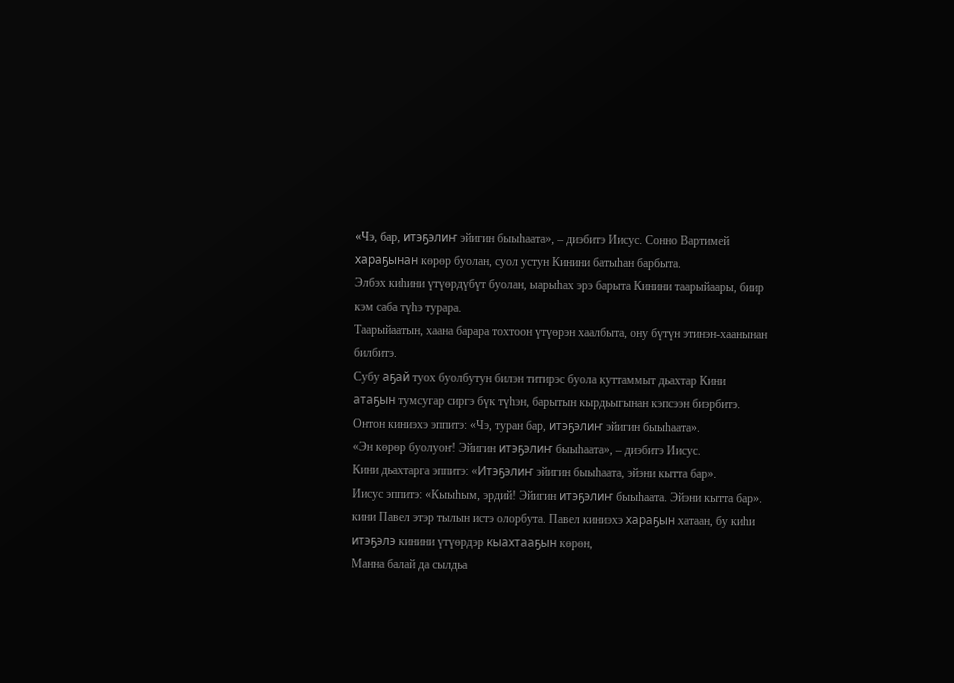«Чэ, бар, итэҕэлиҥ эйигин быыһаата», – диэбитэ Иисус. Сонно Вартимей хараҕынан көрөр буолан, суол устун Кинини батыһан барбыта.
Элбэх киһини үтүөрдүбүт буолан, ыарыһах эрэ барыта Кинини таарыйаары, биир кэм саба түһэ турара.
Таарыйаатын, хаана барара тохтоон үтүөрэн хаалбыта, ону бүтүн этинэн-хаанынан билбитэ.
Субу аҕай туох буолбутун билэн титирэс буола куттаммыт дьахтар Кини атаҕын тумсугар сиргэ бүк түһэн, барытын кырдьыгынан кэпсээн биэрбитэ.
Онтон киниэхэ эппитэ: «Чэ, туран бар, итэҕэлиҥ эйигин быыһаата».
«Эн көрөр буолуоҥ! Эйигин итэҕэлиҥ быыһаата», – диэбитэ Иисус.
Кини дьахтарга эппитэ: «Итэҕэлиҥ эйигин быыһаата, эйэни кытта бар».
Иисус эппитэ: «Кыыһым, эрдий! Эйигин итэҕэлиҥ быыһаата. Эйэни кытта бар».
кини Павел этэр тылын истэ олорбута. Павел киниэхэ хараҕын хатаан, бу киһи итэҕэлэ кинини үтүөрдэр кыахтааҕын көрөн,
Манна балай да сылдьа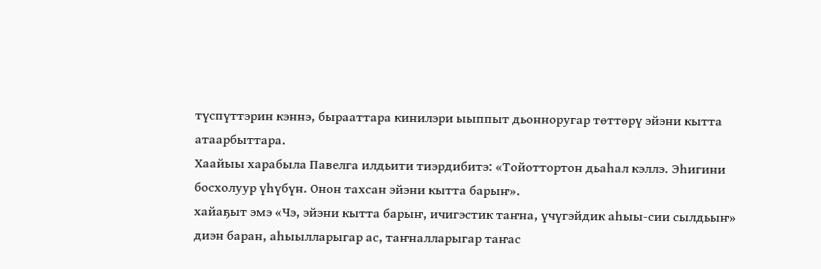түспүттэрин кэннэ, бырааттара кинилэри ыыппыт дьонноругар төттөрү эйэни кытта атаарбыттара.
Хаайыы харабыла Павелга илдьити тиэрдибитэ: «Тойоттортон дьаһал кэллэ. Эһигини босхолуур үһүбүн. Онон тахсан эйэни кытта барыҥ».
хайаҕыт эмэ «Чэ, эйэни кытта барыҥ, ичигэстик таҥна, үчүгэйдик аһыы-сии сылдьыҥ» диэн баран, аһыылларыгар ас, таҥналларыгар таҥас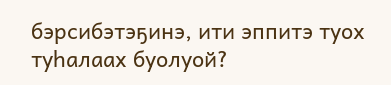бэрсибэтэҕинэ, ити эппитэ туох туһалаах буолуой?